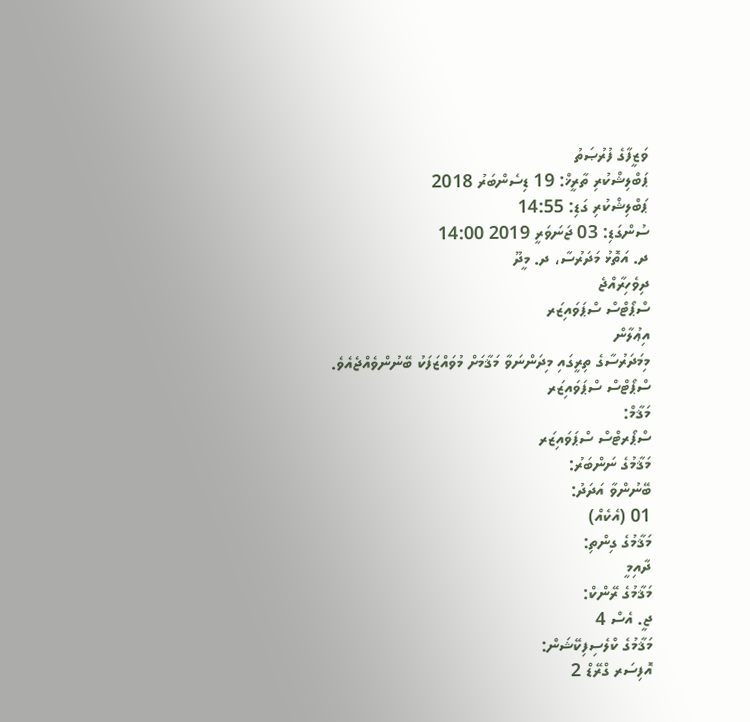ވަޒީފާގެ ފުރުޞަތު
ޕަބްލިޝްކުރި ތާރީޚް: 19 ޑިސެންބަރު 2018
ޕަބްލިޝްކުރި ގަޑި: 14:55
ސުންގަޑި: 03 ޖަނަވަރީ 2019 14:00
ދ. އަތޮޅު މަދަރުސާ، ދ. މީދޫ
ދިވެހިރާއްޖެ
ސްޕޯޓްސް ސްޕަވައިޒަރ
އިޢުލާން
މިމަދަރުސާގެ ތިރީގައި މިދަންނަވާ މަޤާމަށް މުވައްޒަފަކު ބޭނުންވެއްޖެއެވެ.
ސްޕޯޓްސް ސްޕަވައިޒަރ
މަޤާމް:
ސްޕޯރޓްސް ސްޕަވައިޒަރ
މަޤާމުގެ ނަންބަރު:
ބޭނުންވާ އަދަދު:
01 (އެކެއް)
މަޤާމުގެ ގިންތި:
ދާއިމީ
މަޤާމުގެ ރޭންކް:
ޖީ. އެސް 4
މަޤާމުގެ ކްލެސިފިކޭޝަން:
އޮފިސަރ ގްރޭޑް 2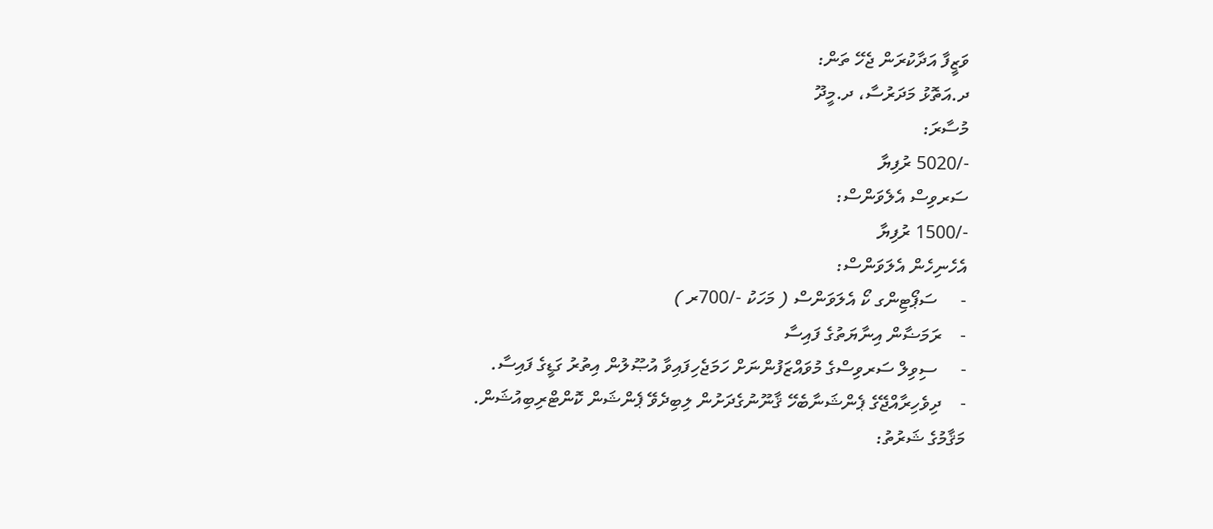ވަޒީފާ އަދާކުރަން ޖެހޭ ތަން:
ދ.އަތޮޅު މަދަރުސާ، ދ.މީދޫ
މުސާރަ:
-/5020 ރުފިޔާ
ސަރވިސް އެލެވަންސް:
-/1500 ރުފިޔާ
އެހެނިހެން އެލަވަންސް:
-     ސަޕޯޓިންގ ކޯ އެލަވަންސް ( މަހަކު -/700ރ )
-    ރަމަޟާން އިނާޔަތުގެ ފައިސާ
-     ސިވިލް ސަރވިސްގެ މުވައްޒަފުންނަށް ހަމަޖެހިފައިވާ އުޞޫލުން އިތުރު ގަޑީގެ ފައިސާ.
-    ދިވެހިރާއްޖޭގެ ޕެންޝަނާބެހޭ ޤާނޫނުގެދަށުން ލިބިދެވޭ ޕެންޝަން ކޮންޓްރިބިއުޝަން.
މަޤާމުގެ ޝަރުތު: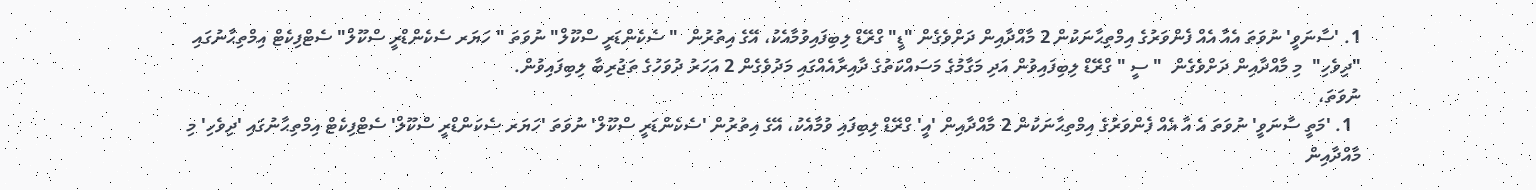1. 'ސާނަވީ' ނުވަތަ އެއާ އެއް ފެންވަރުގެ އިމްތިޙާނަކުން 2 މާއްދާއިން ދަށްވެގެން "ޑީ" ގްރޭޑް ލިބިފައިވުމާއެކު، އޭގެ އިތުރުން  " ސެކެންޑަރީ ސްކޫލް" ނުވަތަ " ހަޔަރ ސެކެންޑްރީ ސްކޫލް" ސެޓްފިކެޓް އިމްތިޙާނުގައި "ދިވެހި"  މި މާއްދާއިން ދަށްވެގެން  " ސީ " ގްރޭޑް ލިބިފައިވުން އަދި މަގާމުގެ މަސައްކަތުގެ ދާއިރާއެއްގައި މަދުވެގެން 2 އަހަރު ދުވަހުގެ ތަޖުރިބާ ލިބިފައިވުން.
ނުވަތަ،
  1. 'މަތީ ސާނަވީ' ނުވަތަ އެ އާ އެއް ފެންވަރުގެ އިމްތިޙާނަކުން 2 މާއްދާއިން 'އީ' ގްރޭޑް ލިބިފައި ވުމާއެކު، އޭގެ އިތުރުން 'ސެކެންޑަރީ ސްކޫލް' ނުވަތަ 'ހަޔަރ ސެކަންޑްރީ ސްކޫލް' ސެޓްފިކެޓް އިމްތިޙާނުގައި 'ދިވެހި' މި މާއްދާއިން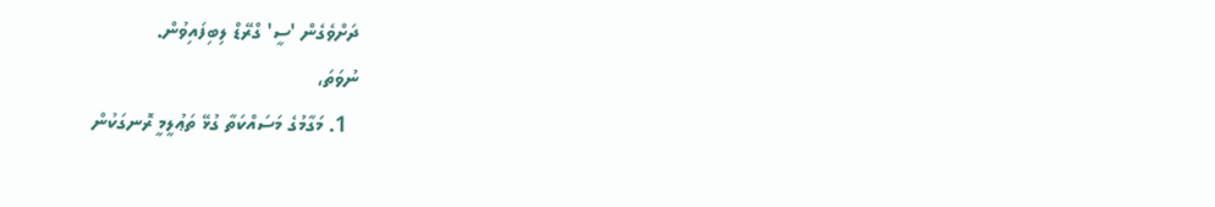ދަށްވެގެން 'ސީ' ގްރޭޑް ލިބިފައިވުން.
ނުވަތަ،
  1. މަގާމުގެ މަސައްކަތާ ގުޅޭ ތަޢުލީމީ ރޮނގަކުން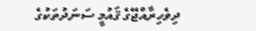ދިވެހިރާއްޖޭގެ ޤައުމީ ސަނަދުތަކުގެ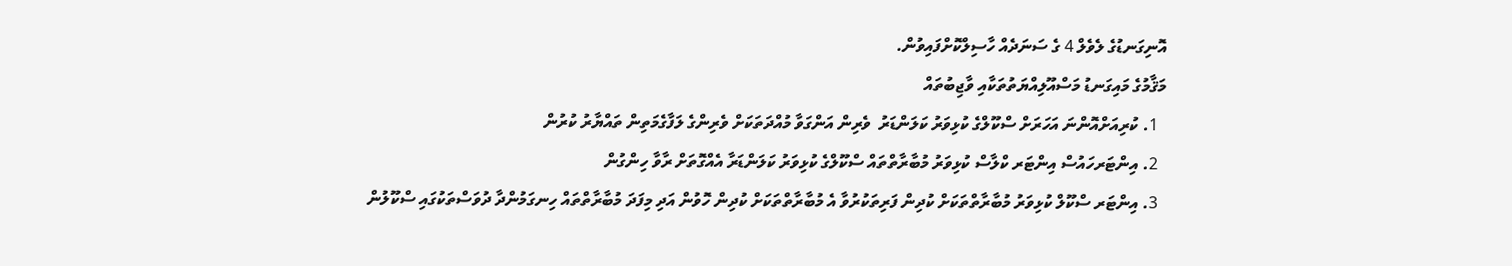އޮނިގަނޑުގެ ލެވެލް 4 ގެ ސަނަދެއް ހާސިލްކޮށްފައިވުން.
މަޤާމުގެ މައިގަނޑު މަސްއޫލިއްޔަތުތަކާއި ވާޖިބުތައް
  1. ކުރިއަށްއޮންނަ އަހަރަށް ސްކޫލްގެ ކުޅިވަރު ކަލަންޑަރު  ވެރިން އަންގަވާ މުއްދަތަކަށް ވެރިންގެ ލަފާގެމަތިން ތައްޔާރު ކުރުން
  2. އިންޓަރހައުސް އިންޓަރ ކްލާސް ކުޅިވަރު މުބާރާތްތައް ސްކޫލްގެ ކުޅިވަރު ކަލަންޑަރާ އެއްގޮތަށް ރާވާ ހިންގުން
  3. އިންޓަރ ސްކޫލް ކުޅިވަރު މުބާރާތްތަކަށް ކުދިން ފަރިތަކުރުވާ އެ މުބާރާތްތަކަށް ކުދިން ހޮވުން އަދި މިފަދަ މުބާރާތްތައް ހިނގަމުންދާ ދުވަސްތަކުގައި ސްކޫލުން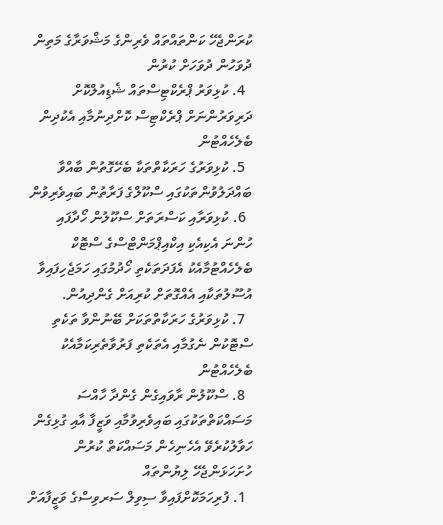ކުރަންޖެހޭ ކަންތައްތައް ވެރިންގެ މަޝްވަރާގެ މަތިން ދުވަހުން ދުވަހަށް ކުރުން
  4. ކުޅިވަރު ޕްރެކްޓިސްތައް ޝެޑިއުލްކޮށް ދަރިވަރުންނަށް ޕްރެކްޓިސް ކޮށްދިނުމާއި އެކުދިން ބެލެހެއްޓުން
  5. ކުޅިވަރުގެ ހަރަކާތްތަކާ ބެހޭގޮތުން ބާއްވާ ބައްދަލުވުންތަކުގައި ސްކޫލްގެ ފަރާތުން ބައިވެރިވުން
  6. ކުޅިވަރާއި ކަސްރަތަށް ސްކޫލުން ހޯދާފައި ހުންނަ އެކިއެކި އިކްއިޕްމަންޓްސްގެ ސްޓޮކް ބެލެހެއްޓުމާއެކު އެފަދަތަކެތި ހޯދުމުގައި ހަމަޖެހިފައިވާ އުސޫލުތަކާއި އެއްގޮތަށް ކުރިއަށް ގެންދިއުން.
  7. ކުޅިވަރުގެ ހަރަކާތްތަކަށް ބޭނުންވާ ތަކެތި ސްޓޮކުން ނެގުމާއި އެތަކެތި ފަރުވާތެރިކަމާއެކު ބެލެހެއްޓުން
  8. ސްކޫލުން ރާވައިގެން ގެންދާ ހާއްސަ މަސައްކަތްތަކުގައި ބައިވެރިވުމާއި ވަޒީފާ އާއި ގުޅިގެން ހަވާލުކުރެވޭ އެހެނިހެން މަސައްކަތް ކުރުން
ހުށަހަޅަންޖެހޭ ލިޔުންތައް
  1. ފުރިހަމަކޮށްފައިވާ ސިވިލް ސަރވިސްގެ ވަޒީފާއަށް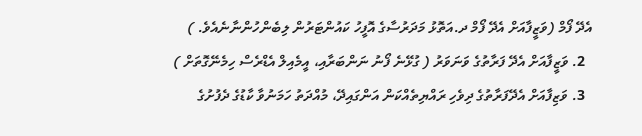އެދޭ ފޯމް (ވަޒީފާއަށް އެދޭ ފޯމް ދ.އަތޮޅު މަދަރުސާގެ އޮފީހު ކައުންޓަރުން ލިބެންހުންނާނެއެވެ. )
  2. ވަޒީފާއަށް އެދޭ ފަރާތުގެ ވަނަވަރު ( ގުޅޭނެ ފޯނު ނަންބަރާއި، އީމެއިލް އެޑްރެސް ހިމެނޭގޮތަށް )
  3. ވަޒިފާއަށް އެދޭފަރާތުގެ ދިވެހި ރައްޔިތެއްކަން އަންގައިދޭ، މުއްދަތު ހަމަނުވާ ކާޑުގެ ދެފުށުގެ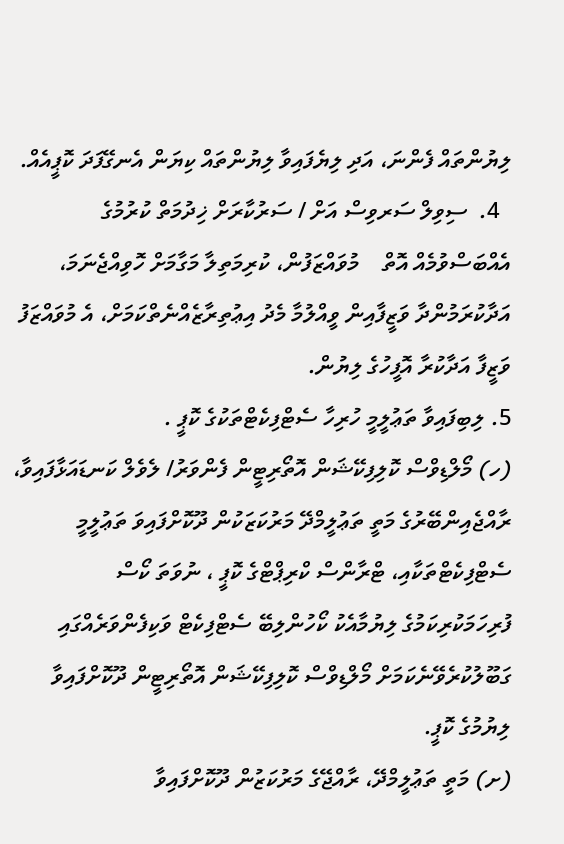ލިޔުންތައް ފެންނަ، އަދި ލިޔެފައިވާ ލިޔުންތައް ކިޔަން އެނގޭފަދަ ކޮޕީއެއް.
  4.  ސިވިލް ސަރވިސް އަށް / ސަރުކާރަށް ޚިދުމަތް ކުރުމުގެ އެއްބަސްވުމެއް އޮތް    މުވައްޒަފުން، ކުރިމަތިލާ މަގާމަށް ހޮވިއްޖެނަމަ، އަދާކުރަމުންދާ ވަޒީފާއިން ވީއްލުމާ މެދު އިޢުތިރާޒެއްނެތްކަމަށް، އެ މުވައްޒަފު ވަޒީފާ އަދާކުރާ އޮފީހުގެ ލިޔުން.
5. ލިބިފައިވާ ތަޢުލީމީ ހުރިހާ ސެޓްފިކެޓްތަކުގެ ކޮޕީ .
(ހ) މޯލްޑިވްސް ކޮލިފިކޭޝަން އޮތޯރިޓީން ފެންވަރު/ ލެވެލް ކަނޑައަޅާފައިވާ، ރާއްޖެއިންބޭރުގެ މަތީ ތަޢުލީމްދޭ މަރުކަޒަކުން ދޫކޮށްފައިވަ ތަޢުލީމީ ސެޓްފިކެޓްތަކާއި، ޓްރާންސް ކްރިޕްޓްގެ ކޮޕީ ، ނުވަތަ ކޯސް ފުރިހަމަކުރިކަމުގެ ލިޔުމާއެކު ކޯހުންލިބޭ ސެޓްފިކެޓް ވަކިފެންވަރެއްގައި ގަބޫލުކުރެވޭނެކަމަށް މޯލްޑިވްސް ކޮލިފިކޭޝަން އޮތޯރިޓީން ދޫކޮށްފައިވާ ލިޔުމުގެ ކޮޕީ.
(ށ) މަތީ ތަޢުލީމްދޭ، ރާއްޖޭގެ މަރުކަޒުން ދޫކޮށްފައިވާ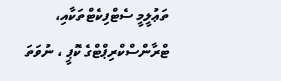ތަޢުލީމީ ސެޓްފިކެޓްތަކާއި، ޓްރާންސްކްރިޕްޓްގެ ކޮޕީ ، ނުވަތަ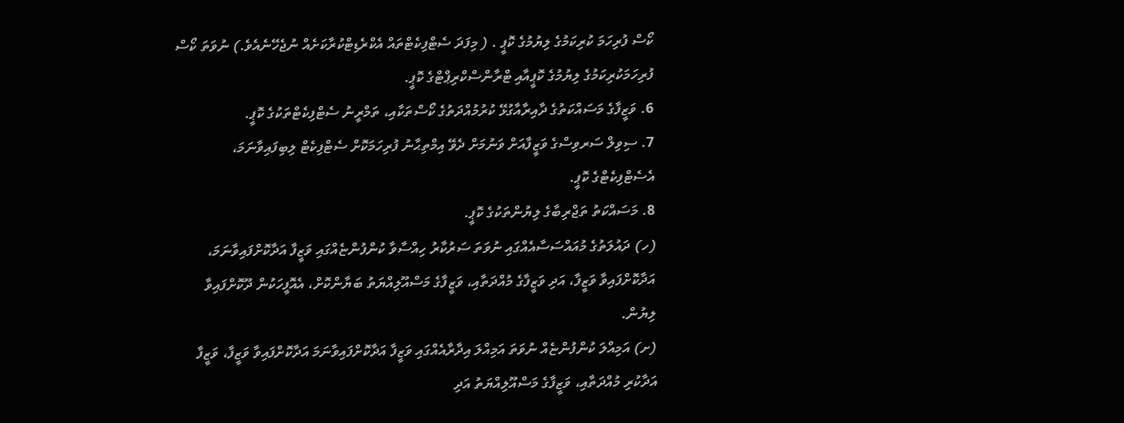ކޯސް ފުރިހަމަ ކުރިކަމުގެ ލިޔުމުގެ ކޮޕީ . ( މިފަދަ ސެޓްފިކެޓްތައް އެކްރެޑިޓްކުރާކަށެއް ނުޖެހޭނެއެވެ.) ނުވަތަ ކޯސް ފުރިހަމަކުރިކަމުގެ ލިޔުމުގެ ކޮޕީއާއި ޓްރާންސްކްރިޕްޓްގެ ކޮޕީ.
6. ވަޒީފާގެ މަސައްކަތުގެ ދާއިރާއާގުޅޭ ކުރުމުއްދަތުގެ ކޯސްތަކާއި، ތަމްރީނު ސެޓްފިކެޓްތަކުގެ ކޮޕީ.
7. ސިވިލް ސަރވިސްގެ ވަޒީފާއަށް ވަނުމަށް ދެވޭ އިމްތިޙާނު ފުރިހަމަކޮށް ސެޓްފިކެޓް ލިބިފައިވާނަމަ، އެސެޓްފިކެޓްގެ ކޮޕީ.
8. މަސައްކަތު ތަޖްރިބާގެ ލިޔުންތަކުގެ ކޮޕީ.
(ހ) ދައުލަތުގެ މުއައްސަސާއެއްގައި ނުވަތަ ސަރުކާރު ހިއްސާވާ ކުންފުންޏެއްގައި ވަޒީފާ އަދާކޮށްފައިވާނަމަ، އަދާކޮށްފައިވާ ވަޒީފާ، އަދި ވަޒީފާގެ މުއްދަތާއި، ވަޒީފާގެ މަސްއޫލިއްޔަތު ބަޔާންކޮށް، އެއޮފީހަކުން ދޫކޮށްފައިވާ ލިޔުން.
(ށ) އަމިއްލަ ކުންފުންޏެއް ނުވަތަ އަމިއްލަ އިދާރާއެއްގައި ވަޒީފާ އަދާކޮށްފައިވާނަމަ އަދާކޮށްފައިވާ ވަޒީފާ، ވަޒީފާ އަދާކުރި މުއްދަތާއި، ވަޒީފާގެ މަސްއޫލިއްޔަތު އަދި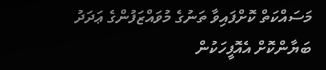މަސައްކަތް ކޮށްފައިވާ ތަނުގެ މުވައްޒަފުންގެ ޢަދަދު ބަޔާންކޮށް އެއޮފީހަކުން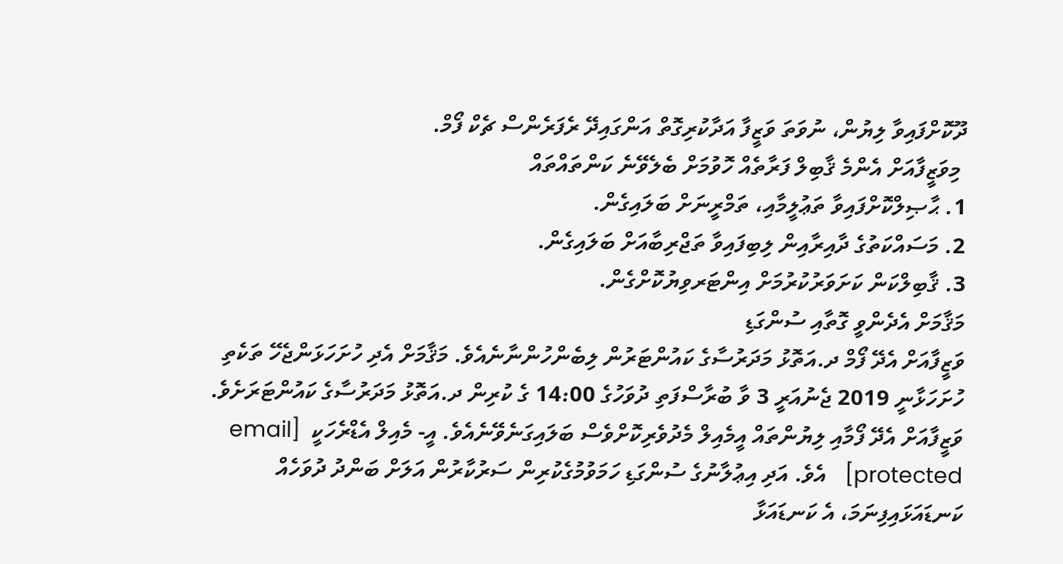ދޫކޮށްފައިވާ ލިޔުން، ނުވަތަ ވަޒީފާ އަދާކުރިގޮތް އަންގައިދޭ ރެފަރެންސް ޗެކް ފޯމް.
 މިވަޒީފާއަށް އެންމެ ޤާބިލް ފަރާތެއް ހޮވުމަށް ބެލެވޭނެ ކަންތައްތައް
1. ޙާޞިލްކޮށްފައިވާ ތަޢުލީމާއި، ތަމްރީނަށް ބަލައިގެން.
2. މަސައްކަތުގެ ދާއިރާއިން ލިބިފައިވާ ތަޖްރިބާއަށް ބަލައިގެން.
3. ޤާބިލްކަން ކަށަވަރުކުރުމަށް އިންޓަރވިޔުކޮށްގެން.
މަޤާމަށް އެދެންވީ ގޮތާއި ސުންގަޑި
ވަޒީފާއަށް އެދޭ ފޯމް ދ.އަތޮޅު މަދަރުސާގެ ކައުންޓަރުން ލިބެންހުންނާނެއެވެ. މަޤާމަށް އެދި ހުށަހަޅަންޖެހޭ ތަކެތި  ހުށަހަޅާނީ 2019 ޖެނުއަރީ 3 ވާ ބުރާސްފަތި ދުވަހުގެ 14:00 ގެ ކުރިން ދ.އަތޮޅު މަދަރުސާގެ ކައުންޓަރަށެވެ. ވަޒީފާއަށް އެދޭ ފޯމާއި ލިޔުންތައް އީމެއިލް މެދުވެރިކޮށްވެސް ބަލައިގަނެވޭނެއެވެ. އީ- މެއިލް އެޑްރެހަކީ  [email protected]   އެވެ. އަދި އިޢުލާނުގެ ސުންގަޑި ހަމަވުމުގެކުރިން ސަރުކާރުން އަލަށް ބަންދު ދުވަހެއް ކަނޑައަޅައިފިނަމަ، އެ ކަނޑައަޅާ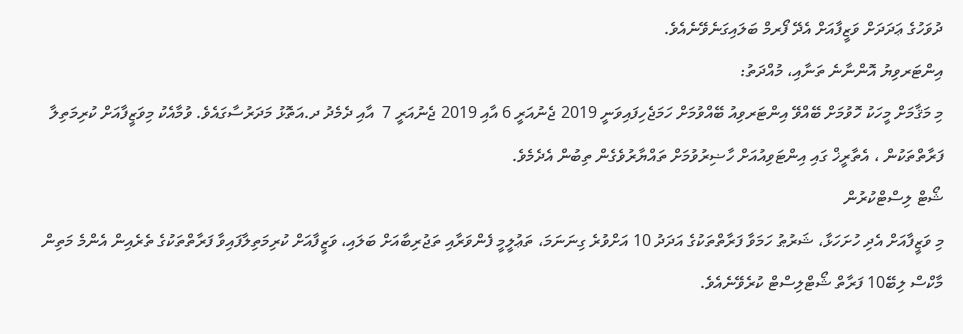ދުވަހުގެ ޢަދަދަށް ވަޒީފާއަށް އެދޭ ފޯރމް ބަލައިގަނެވޭނެއެވެ.
އިންޓަރވިޔު އޮންނާނެ ތަނާއި، މުއްދަތު:
މި މަޤާމަށް މީހަކު ހޮވުމަށް ބޭއްވޭ އިންޓަރވިއު ބޭއްވުމަށް ހަމަޖެހިފައިވަނީ 2019 ޖެނުއަރީ 6 އާއި 2019 ޖެނުއަރީ 7  އާއި ދެމެދު ދ.އަތޮޅު މަދަރުސާގައެވެ. ވުމާއެކު މިވަޒީފާއަށް ކުރިމަތިލާ ފަރާތްތަކުން ، އެތާރީޚް ގައި އިންޓަވިއުއަށް ހާޟިރުވުމަށް ތައްޔާރުވެގެން ތިބުން އެދެމެވެ.
ޝޯޓް ލިސްޓްކުރުން
މި ވަޒީފާއަށް އެދި ހުށަހަޅާ، ޝަރުޠު ހަމަވާ ފަރާތްތަކުގެ އަދަދު 10 އަށްވުރެ ގިނަނަމަ، ތަޢުލީމީ ފެންވަރާއި ތަޖުރިބާއަށް ބަލައި، ވަޒީފާއަށް ކުރިމަތިލާފައިވާ ފަރާތްތަކުގެ ތެރެއިން އެންމެ މަތިން މާކްސް ލިބޭ10 ފަރާތް ޝޯޓްލިސްޓް ކުރެވޭނެއެވެ.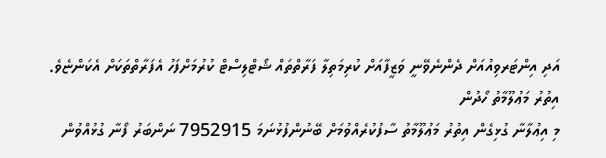އަދި އިންޓަރވިއުއަށް ދެންނެވޭނީ ވަޒީފާއަށް ކުރިމަތިލާ ފަރާތްތައް ޝޯޓްލިސްޓް ކުރުމަށްފަހު އެފަރާތްތަކަށް އެކަންޏެވެ.
އިތުރު މަޢުލޫމާތު ހޯދުން
މި އިޢުލާނާ ގުޅިގެން އިތުރު މަޢުލޫމާތު ސާފުކުރެއްވުމަށް ބޭނުންފުޅުނަމަ 7952915 ނަންބަރު ފޯނާ ގުޅުއްވުން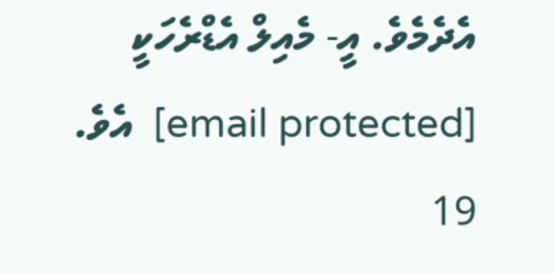އެދެމެވެ. އީ- މެއިލް އެޑްރެހަކީ [email protected]  އެވެ.
19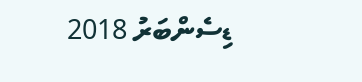ޑިސެންބަރު 2018